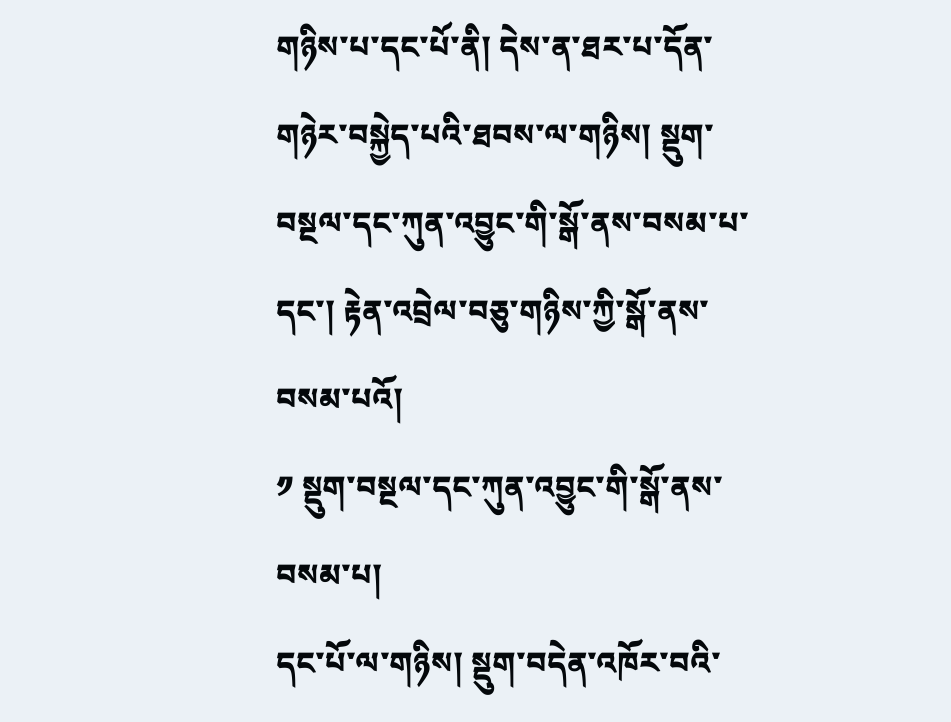གཉིས་པ་དང་པོ་ནི། དེས་ན་ཐར་པ་དོན་གཉེར་བསྐྱེད་པའི་ཐབས་ལ་གཉིས། སྡུག་བསྔལ་དང་ཀུན་འབྱུང་གི་སྒོ་ནས་བསམ་པ་དང་། རྟེན་འབྲེལ་བཅུ་གཉིས་ཀྱི་སྒོ་ནས་བསམ་པའོ།
༡ སྡུག་བསྔལ་དང་ཀུན་འབྱུང་གི་སྒོ་ནས་བསམ་པ།
དང་པོ་ལ་གཉིས། སྡུག་བདེན་འཁོར་བའི་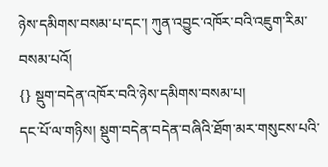ཉེས་དམིགས་བསམ་པ་དང་། ཀུན་འབྱུང་འཁོར་བའི་འཇུག་རིམ་བསམ་པའོ།
{} སྡུག་བདེན་འཁོར་བའི་ཉེས་དམིགས་བསམ་པ།
དང་པོ་ལ་གཉིས། སྡུག་བདེན་བདེན་བཞིའི་ཐོག་མར་གསུངས་པའི་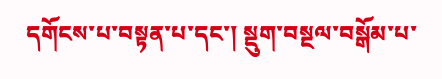དགོངས་པ་བསྟན་པ་དང་། སྡུག་བསྔལ་བསྒོམ་པ་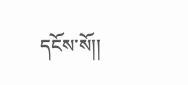དངོས་སོ།།